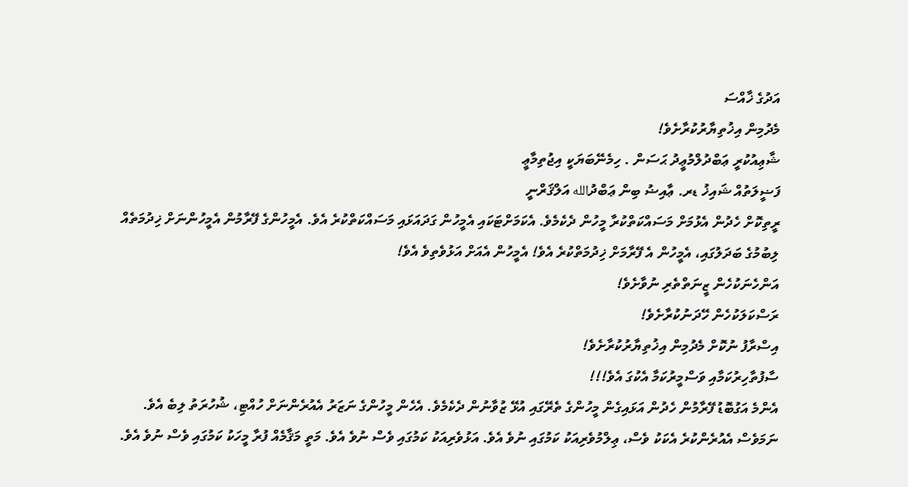އަދުގެ ޚާއްސަ
މެދުމިން އިޚުތިޔާރުކުރާށެވެ!
ޝާޢިއުކުރީ ޢަބްދުލްމުޢީދު ޙަސަން . ހިމެނޭބަޔަކީ އިޖުތިމާޢީ
ފަޟީލަތުއް ޝައިޚު ޑރ. ޢާއިޟު ބިން ޢަބްދުالله އަލްޤަރްނީ
ރީތިކޮށް ހެދުން އެޅުމަށް މަސައްކަތްކުރާ މީހުން ދެކެމެވެ. އެކަމަށްޓަކައި އެމީހުން ގަދައަޅައި މަސައްކަތްކުރެ އެވެ. އެމީހުންގެ ފޭރާމުން އެމީހުންނަށް ޚިދުމަތެއް ލިބުމުގެ ބަދަލުގައި، އެމީހުން އެ ފޭރާމަށް ޚިދުމަތްކުރެ އެވެ! އެމީހުން އެއަށް އަޅުވެތިވެ އެވެ!
އަންހެނަކުހެން ޒީނަތްތެރި ނުވާށެވެ!
ރަސްކަލަކުހެން ހޭދަނުކުރާށެވެ!
އިސްރާފު ނުކޮށް މެދުމިން އިޚުތިޔާރުކުރާށެވެ!
ސާފުތާހިރުކަމާއި ވަސްމީރުކަމާ އެކުގަ އެވެ!!!
އެންމެ އަގުބޮޑު ފޭރާމުން ހެދުން އަޅައިގެން މީހުންގެ ތެރޭގައި އުޅޭ ޒުވާނުން ދެކެމެވެ. އެހެން މީހުންގެ ނަޒަރު އެއުރެންނަށް ހުއްޓި، ޝުހުރަތު ލިބެ އެވެ. ނަމަވެސް އެއުރެންކުރެ އެކަކު ވެސް، ޢިލްމުވެރިއަކު ކަމުގައި ނުވެ އެވެ. އަޅުވެރިއަކު ކަމުގައި ވެސް ނުވެ އެވެ. މަތީ މަޤާމެއް ފުރާ މީހަކު ކަމުގައި ވެސް ނުވެ އެވެ.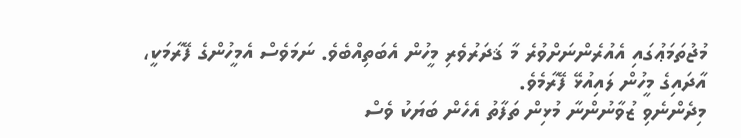މުޖުތަމަޢުގައި އެއުރެންނަށްވުރެ މާ ޤަދަރުވެރި މީހުން އެބަތިއްބެވެ. ނަމަވެސް އެމީހުންގެ ފޭރާމަކީ، އާދައިގެ މީހުން ލައިއުޅޭ ފޭރާމެވެ.
މިދެންނެވި ޒުވާނުންނާ މުޅިން ތަފާތު އެހެން ބަޔަކު ވެސް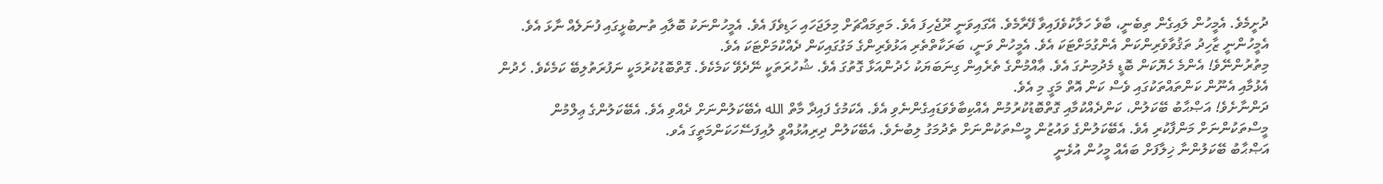ދުށީމެވެ. އެމީހުން ލައިގެން ތިބެނީ، ބާވެ ހަލާކުވެފައިވާ ފޭރާމެވެ. އޭގައިވަނީ ރޫޖެހިފަ އެވެ. މަތިމައްޗަށް މިލަޖަހައި ހަޑިވެފަ އެވެ. އެމީހުންނަކު ބޮލާއި ތުނބުޅީގައި ފުނަލެއް ނާޅަ އެވެ. އެމީހުންނީ ޒާހިދު ތަޤުވާވެރިންކަން އެންގުމަށްޓަކަ އެވެ. އެމީހުން ވަނީ، ބަރަކާތްތެރި އަޅުވެރިންގެ މަގުގައިކަން ދެއްކުމަށްޓަކަ އެވެ.
މިތުރުންނޭވެ! އެންމެ ހެޔޮކަން ބޮޑީ މެދުމިނުގަ އެވެ. ޢާއްމުންގެ ތެރެއިން ގިނަބަޔަކު ހެދުންއަޅާ ގޮތުގަ އެވެ. ޝުހުރަތަކީ ނޭދެވޭ ކަމެކެވެ. ގޮތްބޮޑުކުރުމަކީ ނަފުރަތުލިބޭ ކަމެކެވެ. ހެދުން އެޅުމާއި އެނޫން ކަންތައްތަކުގައި ވެސް ކަން އޮތް މަގީ މި އެވެ.
ދަންނާށެވެ! އަޞްޙާބު ބޭކަލުން، ކަންދެއްކުމާއި ގޮތްބޮޑުކުރުމުން އެއްކިބާވެވަޑައިގެންނެވި އެވެ. އެކަމުގެ ފައިދާ މާތް الله އެބޭކަލުންނަށް ދެއްވި އެވެ. އެބޭކަލުންގެ ޢިލްމުން މީސްތަކުންނަށް މަންފާކުރި އެވެ. އެބޭކަލުންގެ ވައުޒުން މީސްތަކުންނަށް ތެދުމަގު ލިބުނެވެ. އެބޭކަލުން ދިރިއުޅުއްވީ ލުއިފަސޭހަކަންމަތީގަ އެވ.
އަޞްޙާބު ބޭކަލުންނާ ޚިލާފަށް ބައެއް މީހުން އުޅެނީ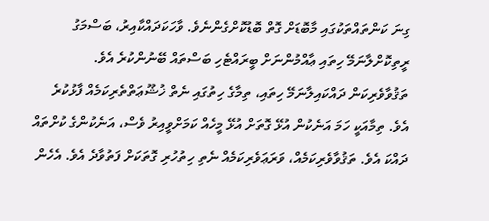ގިނަ ކަންތައްތަކުގައި މާބޮޑަށް ގޮތް ބޮޑުކޮށްގެންނެވެ. ވާހަކަދައްކާއިރު، ބަސްމަގު ރީތިކޮށްލާނަމޭ ހިތައި ޢާއްމުންނަށް ބީރައްޓެހި ބަސްތައް ބޭނުންކުރެ އެވެ. ތަޤުވާވެރިކަން ދައްކައިލާނަމޭ ހިތައި، ތިމާގެ ހިތުގައި ނެތް ޚުޝޫޢަތްތެރިކަމެއް ފާޅުކުރެ އެވެ. ތިމާއަކީ ހަމަ އަނެކުން އުޅޭ ގޮތަށް އުޅޭ މީހެއް ކަމަށްވީއިރު ވެސް، އަނެކުންގެ ކުށްތައް ދައްކަ އެވެ. ތަޤުވާވެރިކަމެއް، ވަރަޢަވެރިކަމެއް ނެތި ހިތުހުރި ގޮތަކަށް ފަތުވާދެ އެވެ. އެހެން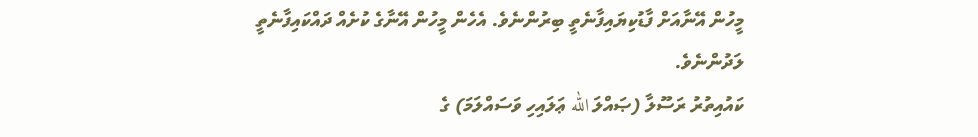މީހުން އޭނާއަށް ފާޑުކިޔައިފާނެތީ ބިރުންނެވެ. އެހެން މީހުން އޭނާގެ ކުށެއް ދައްކައިފާނެތީ ލަދުންނެވެ.
ކައުއިތުރު ރަސޫލާ (ޞައްލަ الله ޢަލައިހި ވަސައްލަމަ) ގެ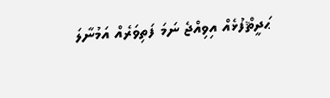ޙަދީޘްފުޅެއް އިވިއްޖެ ނަމަ ފަތިވަރެއް އަމުނާލަ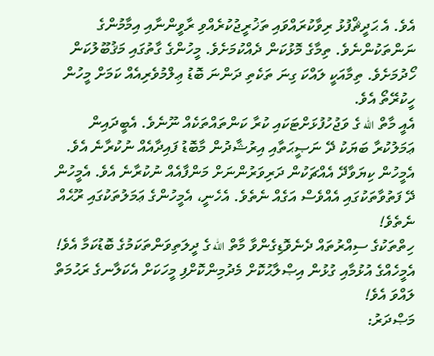އެވެ. އެ ޙަދީޘްފުޅު ރިވާކުރައްވައި ތަޚުރީޖުކުރެއްވި ރާވީންނާއި އިމާމުންގެ ނަންތަކުންނެވެ. ތިމާގެ މޮޅުކަން ދެއްކުމަށެވެ. މީހުންގެ ގާތުގައި މަޤުބޫލުކަން ހޯދުމަށެވެ. ތިމާއަކީ ލައްކަ ގިނަ ތަކެތި ދަންނަ ބޮޑު ޢިލްމުވެރިއެއް ކަމަށް މީހުން ހީކުރޭތޯ އެވެ.
އެއީ މާތް الله ގެ ވަޖުހުފުޅަށްޓަކައި ކުރާ ކަންތައްތަކެއް ނޫނެވެ. އެބީދައިން ޢަމަލުކުރާ ބަޔަކު ދޭ ނަޞީޙަތާއި އިރުޝާދުން މާބޮޑު ފައިދާއެއް ނުކުރާނެ އެވެ. އެމީހުން ކިޔަވާދޭ އެއްޗަކުން ދަރިވަރުންނަށް މަންފާއެއް ނުކުރާނެ އެވެ. އެމީހުން ދޭ ފަތުވާތަކުގައި އެއްވެސް އަގެއް ނެތެވެ. އެހެނީ، އެމީހުންގެ ޢަމަލުތަކުގައި ރޫޙެއް ނެތެވެ!
ހިތްތަކުގެ ސިއްރުތައް ދެނެވޮޑިގެންވާ މާތް الله ގެ ދީލަތިވަންތަކަމުގެ ބޮޑުކަމާ އެވެ!
އެމީހެއްގެ އުޅުމާއި ގުޅުން އިޞްލާޙުކޮށް މެދުމިންކޮށްފި މީހަކަށް އެކަލާނގެ ރަޙުމަތް ލައްވަ އެވެ!
މަޞްދަރު: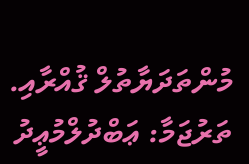މުންތަދަޔާތުލް ޤުއްރާއި.
ތަރުޖަމާ: ޢަބްދުލްމުޢީދު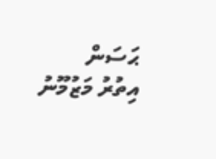ޙަސަން
އިތުރު މަޒުމޫނު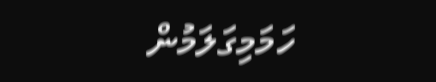ހަމަމިގަލަމުން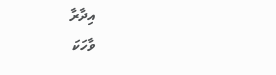އިދާރާ
ވާހަކަ